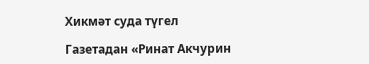Хикмәт суда түгел

Газетадан «Ринат Акчурин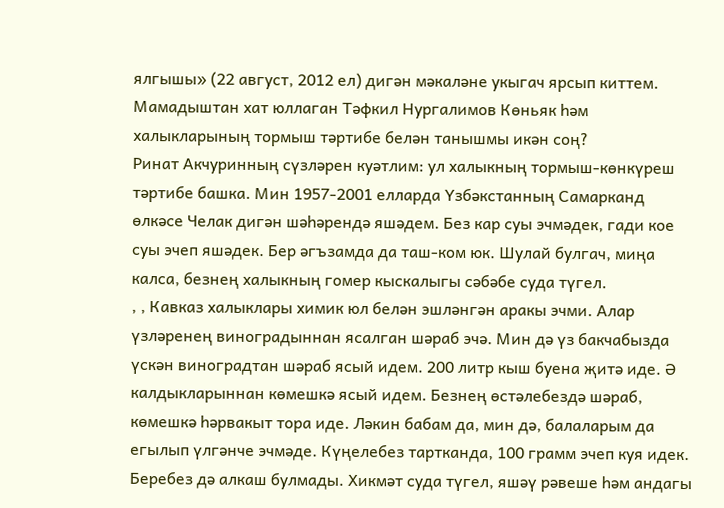ялгышы» (22 август, 2012 ел) дигән мәкаләне укыгач ярсып киттем. Мамадыштан хат юллаган Тәфкил Нургалимов Көньяк һәм халыкларының тормыш тәртибе белән танышмы икән соң?
Ринат Акчуринның сүзләрен куәтлим: ул халыкның тормыш-көнкүреш тәртибе башка. Мин 1957-2001 елларда Үзбәкстанның Самарканд өлкәсе Челак дигән шәһәрендә яшәдем. Без кар суы эчмәдек, гади кое суы эчеп яшәдек. Бер әгъзамда да таш-ком юк. Шулай булгач, миңа калса, безнең халыкның гомер кыскалыгы сәбәбе суда түгел.
, , Кавказ халыклары химик юл белән эшләнгән аракы эчми. Алар үзләренең виноградыннан ясалган шәраб эчә. Мин дә үз бакчабызда үскән виноградтан шәраб ясый идем. 200 литр кыш буена җитә иде. Ә калдыкларыннан көмешкә ясый идем. Безнең өстәлебездә шәраб, көмешкә һәрвакыт тора иде. Ләкин бабам да, мин дә, балаларым да егылып үлгәнче эчмәде. Күңелебез тартканда, 100 грамм эчеп куя идек. Беребез дә алкаш булмады. Хикмәт суда түгел, яшәү рәвеше һәм андагы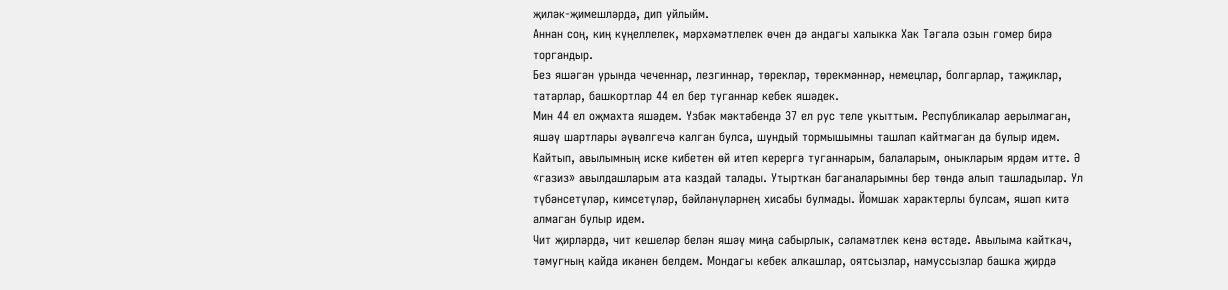җиләк-җимешләрдә, дип уйлыйм.
Аннан соң, киң күңеллелек, мәрхәмәтлелек өчен дә андагы халыкка Хак Тәгалә озын гомер бирә торгандыр.
Без яшәгән урында чеченнар, лезгиннар, төрекләр, төрекмәннәр, немецлар, болгарлар, таҗиклар, татарлар, башкортлар 44 ел бер туганнар кебек яшәдек.
Мин 44 ел оҗмахта яшәдем. Үзбәк мәктәбендә 37 ел рус теле укыттым. Республикалар аерылмаган, яшәү шартлары әүвәлгечә калган булса, шундый тормышымны ташлап кайтмаган да булыр идем.
Кайтып, авылымның иске кибетен өй итеп керергә туганнарым, балаларым, оныкларым ярдәм итте. Ә «газиз» авылдашларым ата каздай талады. Утырткан баганаларымны бер төндә алып ташладылар. Ул түбәнсетүләр, кимсетүләр, бәйләнүләрнең хисабы булмады. Йомшак характерлы булсам, яшәп китә алмаган булыр идем.
Чит җирләрдә, чит кешеләр белән яшәү миңа сабырлык, сәламәтлек кенә өстәде. Авылыма кайткач, тәмугның кайда икәнен белдем. Мондагы кебек алкашлар, оятсызлар, намуссызлар башка җирдә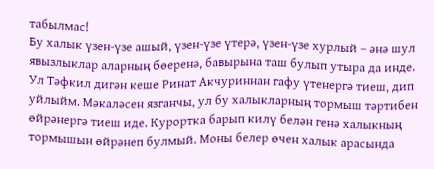табылмас!
Бу халык үзен-үзе ашый, үзен-үзе үтерә, үзен-үзе хурлый – әнә шул явызлыклар аларның бөеренә, бавырына таш булып утыра да инде.
Ул Тәфкил дигән кеше Ринат Акчуриннан гафу үтенергә тиеш, дип уйлыйм. Мәкаләсен язганчы, ул бу халыкларның тормыш тәртибен өйрәнергә тиеш иде. Курортка барып килү белән генә халыкның тормышын өйрәнеп булмый. Моны белер өчен халык арасында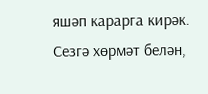яшәп карарга кирәк.
Сезгә хөрмәт белән,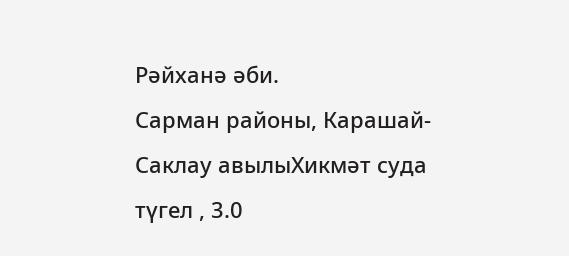Рәйханә әби.
Сарман районы, Карашай-Саклау авылыХикмәт суда түгел , 3.0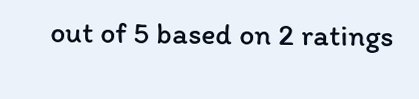out of 5 based on 2 ratings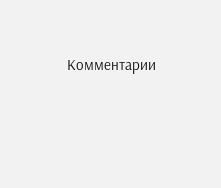Комментарии